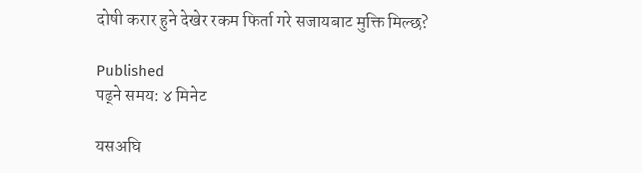दोषी करार हुने देखेर रकम फिर्ता गरे सजायबाट मुक्ति मिल्छ?

Published
पढ्ने समय: ४ मिनेट

यसअघि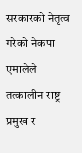सरकारको नेतृत्व गरेको नेकपा एमालेले तत्कालीन राष्ट्र प्रमुख र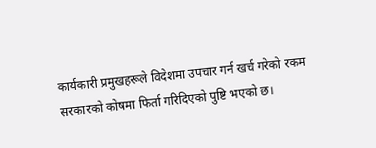कार्यकारी प्रमुखहरूले विदेशमा उपचार गर्न खर्च गरेको रकम सरकारको कोषमा फिर्ता गरिदिएको पुष्टि भएको छ।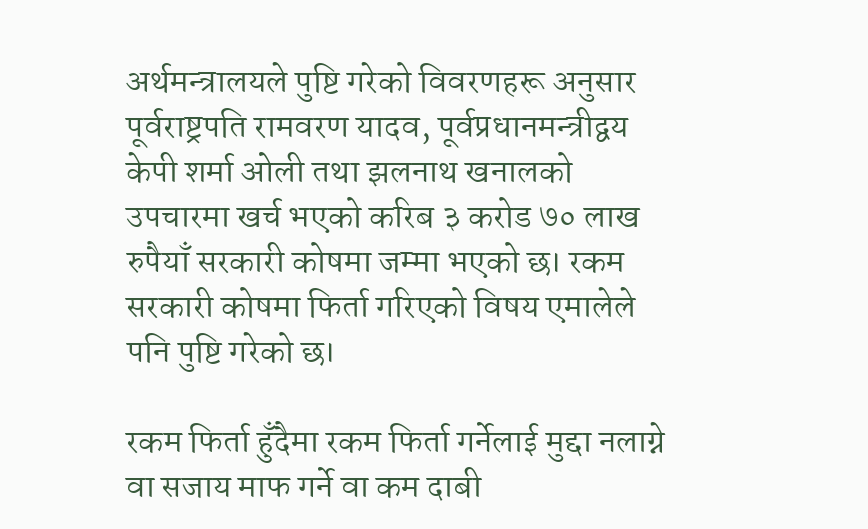अर्थमन्त्रालयले पुष्टि गरेको विवरणहरू अनुसार पूर्वराष्ट्रपति रामवरण यादव, पूर्वप्रधानमन्त्रीद्वय केपी शर्मा ओली तथा झलनाथ खनालको उपचारमा खर्च भएको करिब ३ करोड ७० लाख रुपैयाँ सरकारी कोषमा जम्मा भएको छ। रकम सरकारी कोषमा फिर्ता गरिएको विषय एमालेले पनि पुष्टि गरेको छ।

रकम फिर्ता हुँदैमा रकम फिर्ता गर्नेलाई मुद्दा नलाग्ने वा सजाय माफ गर्ने वा कम दाबी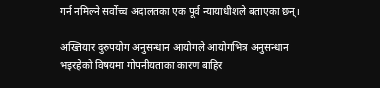गर्न नमिल्ने सर्वोच्च अदालतका एक पूर्व न्यायाधीशले बताएका छन्।

अख्तियार दुरुपयोग अनुसन्धान आयोगले आयोगभित्र अनुसन्धान भइरहेको विषयमा गोपनीयताका कारण बाहिर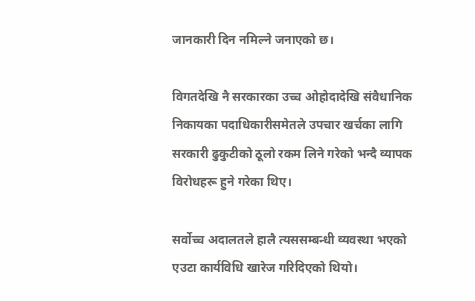जानकारी दिन नमिल्ने जनाएको छ।

विगतदेखि नै सरकारका उच्च ओहोदादेखि संवैधानिक निकायका पदाधिकारीसमेतले उपचार खर्चका लागि सरकारी ढुकुटीको ठूलो रकम लिने गरेको भन्दै व्यापक विरोधहरू हुने गरेका थिए।

सर्वोच्च अदालतले हालै त्यससम्बन्धी व्यवस्था भएको एउटा कार्यविधि खारेज गरिदिएको थियो।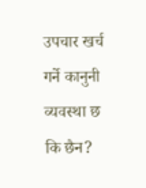उपचार खर्च गर्ने कानुनी व्यवस्था छ कि छैन?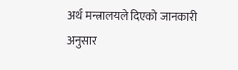अर्थ मन्त्रालयले दिएको जानकारी अनुसार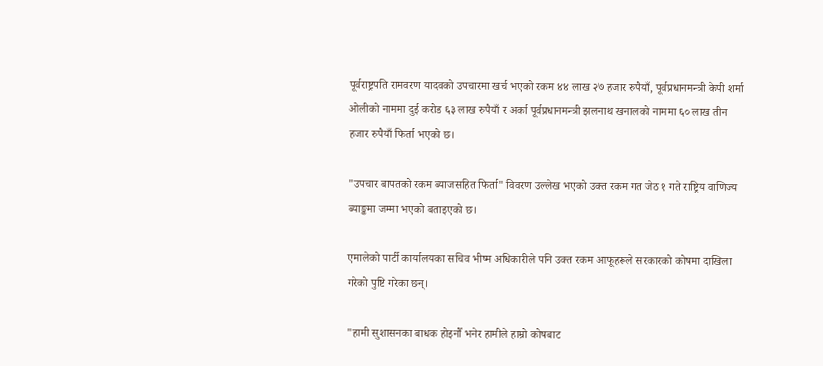पूर्वराष्ट्रपति रामवरण यादवको उपचारमा खर्च भएको रकम ४४ लाख २७ हजार रुपैयाँ, पूर्वप्रधानमन्त्री केपी शर्मा ओलीको नाममा दुई करोड ६३ लाख रुपैयाँ र अर्का पूर्वप्रधानमन्त्री झलनाथ खनालको नाममा ६० लाख तीन हजार रुपैयाँ फिर्ता भएको छ।

"उपचार बापतको रकम ब्याजसहित फिर्ता" विवरण उल्लेख भएको उक्त रकम गत जेठ १ गते राष्ट्रिय वाणिज्य ब्याङ्कमा जम्मा भएको बताइएको छ।

एमालेको पार्टी कार्यालयका सचिव भीष्म अधिकारीले पनि उक्त रकम आफूहरूले सरकारको कोषमा दाखिला गरेको पुष्टि गरेका छन्।

"हामी सुशासनका बाधक होइनौँ भनेर हामीले हाम्रो कोषबाट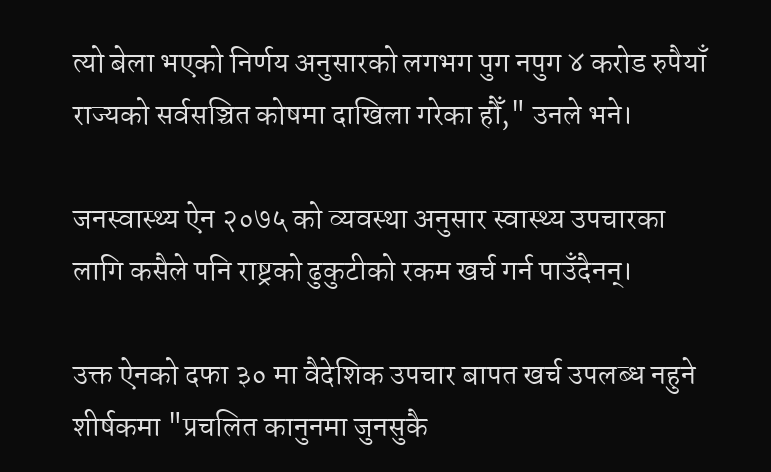त्यो बेला भएको निर्णय अनुसारको लगभग पुग नपुग ४ करोड रुपैयाँ राज्यको सर्वसञ्चित कोषमा दाखिला गरेका हौँ," उनले भने।

जनस्वास्थ्य ऐन २०७५ को व्यवस्था अनुसार स्वास्थ्य उपचारका लागि कसैले पनि राष्ट्रको ढुकुटीको रकम खर्च गर्न पाउँदैनन्।

उक्त ऐनको दफा ३० मा वैदेशिक उपचार बापत खर्च उपलब्ध नहुने शीर्षकमा "प्रचलित कानुनमा जुनसुकै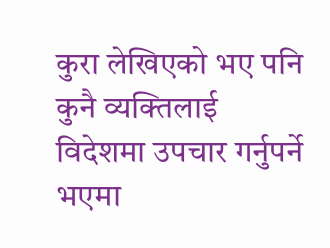कुरा लेखिएको भए पनि कुनै व्यक्तिलाई विदेशमा उपचार गर्नुपर्ने भएमा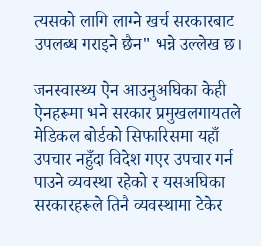त्यसको लागि लाग्ने खर्च सरकारबाट उपलब्ध गराइने छैन" भन्ने उल्लेख छ।

जनस्वास्थ्य ऐन आउनुअघिका केही ऐनहरूमा भने सरकार प्रमुखलगायतले मेडिकल बोर्डको सिफारिसमा यहाँ उपचार नहुँदा विदेश गएर उपचार गर्न पाउने व्यवस्था रहेको र यसअघिका सरकारहरूले तिनै व्यवस्थामा टेकेर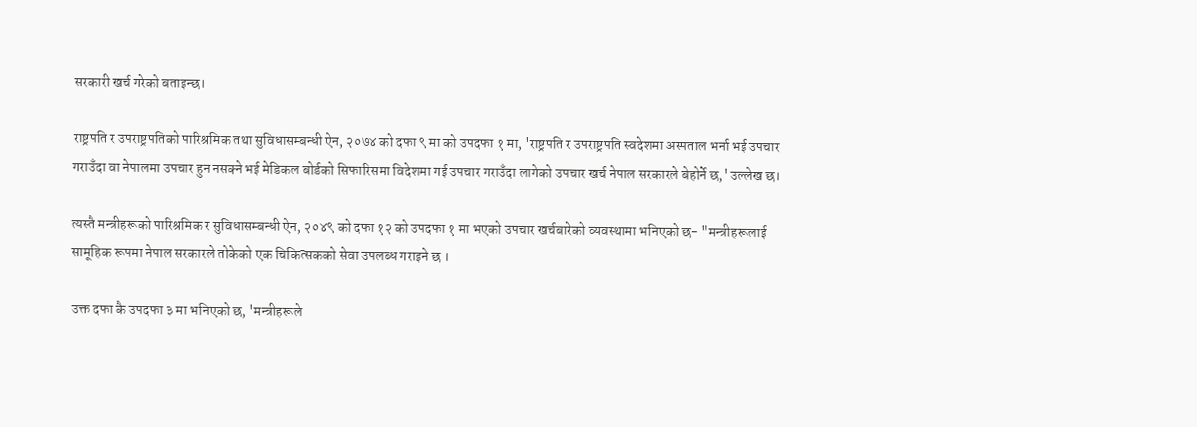सरकारी खर्च गरेको बताइन्छ।

राष्ट्रपति र उपराष्ट्रपतिको पारिश्रमिक तथा सुविधासम्बन्धी ऐन, २०७४ को दफा ९ मा को उपदफा १ मा, 'राष्ट्रपति र उपराष्ट्रपति स्वदेशमा अस्पताल भर्ना भई उपचार गराउँदा वा नेपालमा उपचार हुन नसक्ने भई मेडिकल बोर्डको सिफारिसमा विदेशमा गई उपचार गराउँदा लागेको उपचार खर्च नेपाल सरकारले बेहोर्ने छ,' उल्लेख छ।

त्यस्तै मन्त्रीहरूको पारिश्रमिक र सुविधासम्बन्धी ऐन, २०४९ को दफा १२ को उपदफा १ मा भएको उपचार खर्चबारेको व्यवस्थामा भनिएको छ- "मन्त्रीहरूलाई सामूहिक रूपमा नेपाल सरकारले तोकेको एक चिकित्सकको सेवा उपलब्ध गराइने छ ।

उक्त दफा कै उपदफा ३ मा भनिएको छ, 'मन्त्रीहरूले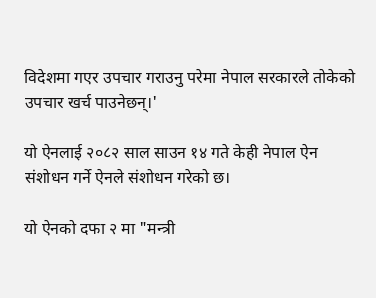विदेशमा गएर उपचार गराउनु परेमा नेपाल सरकारले तोकेको उपचार खर्च पाउनेछन्।'

यो ऐनलाई २०८२ साल साउन १४ गते केही नेपाल ऐन संशोधन गर्ने ऐनले संशोधन गरेको छ।

यो ऐनको दफा २ मा "मन्त्री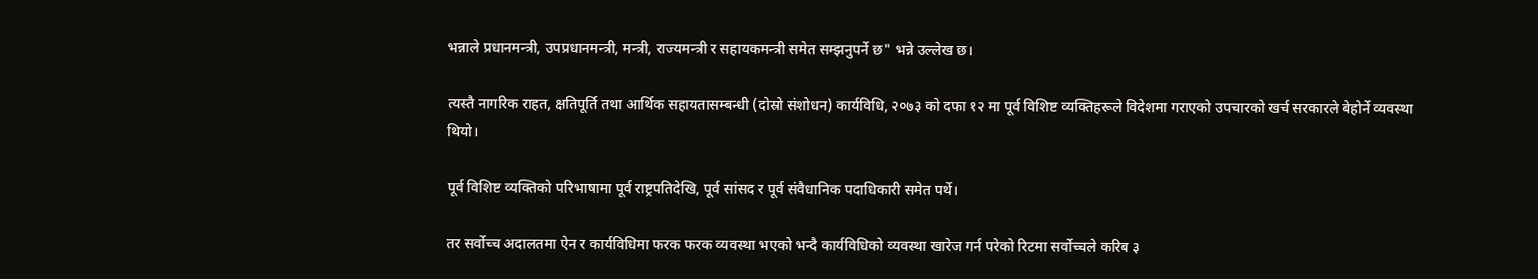भन्नाले प्रधानमन्त्री, उपप्रधानमन्त्री, मन्त्री, राज्यमन्त्री र सहायकमन्त्री समेत सम्झनुपर्ने छ" भन्ने उल्लेख छ।

त्यस्तै नागरिक राहत, क्षतिपूर्ति तथा आर्थिक सहायतासम्बन्धी (दोस्रो संशोधन) कार्यविधि, २०७३ को दफा १२ मा पूर्व विशिष्ट व्यक्तिहरूले विदेशमा गराएको उपचारको खर्च सरकारले बेहोर्ने व्यवस्था थियो।

पूर्व विशिष्ट व्यक्तिको परिभाषामा पूर्व राष्ट्रपतिदेखि, पूर्व सांसद र पूर्व संवैधानिक पदाधिकारी समेत पर्थे।

तर सर्वोच्च अदालतमा ऐन र कार्यविधिमा फरक फरक व्यवस्था भएको भन्दै कार्यविधिको व्यवस्था खारेज गर्न परेको रिटमा सर्वोच्चले करिब ३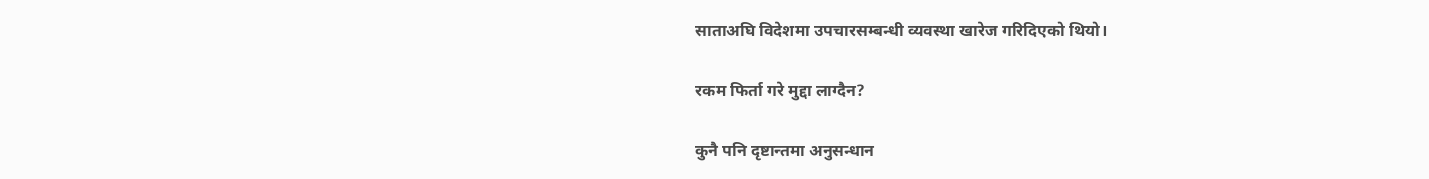साताअघि विदेशमा उपचारसम्बन्धी व्यवस्था खारेज गरिदिएको थियो।

रकम फिर्ता गरे मुद्दा लाग्दैन?

कुनै पनि दृष्टान्तमा अनुसन्धान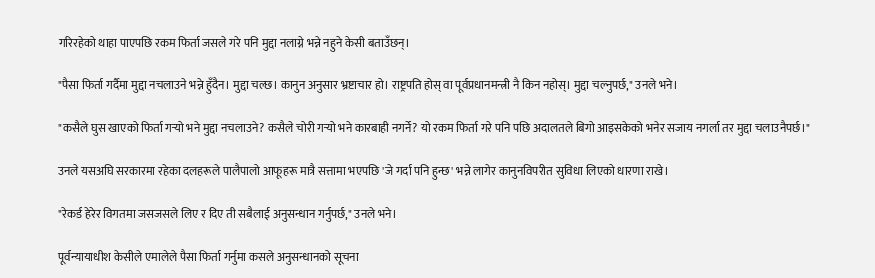गरिरहेको थाहा पाएपछि रकम फिर्ता जसले गरे पनि मुद्दा नलाग्ने भन्ने नहुने केसी बताउँछन्।

"पैसा फिर्ता गर्दैमा मुद्दा नचलाउने भन्ने हुँदैन। मुद्दा चल्छ। कानुन अनुसार भ्रष्टाचार हो। राष्ट्रपति होस् वा पूर्वप्रधानमन्त्री नै किन नहोस्। मुद्दा चल्नुपर्छ," उनले भने।

"कसैले घुस खाएको फिर्ता गर्‍यो भने मुद्दा नचलाउने? कसैले चोरी गर्‍यो भने कारबाही नगर्ने? यो रकम फिर्ता गरे पनि पछि अदालतले बिगो आइसकेको भनेर सजाय नगर्ला तर मुद्दा चलाउनैपर्छ।"

उनले यसअघि सरकारमा रहेका दलहरूले पालैपालो आफूहरू मात्रै सत्तामा भएपछि 'जे गर्दा पनि हुन्छ' भन्ने लागेर कानुनविपरीत सुविधा लिएको धारणा राखे।

"रेकर्ड हेरेर विगतमा जसजसले लिए र दिए ती सबैलाई अनुसन्धान गर्नुपर्छ," उनले भने।

पूर्वन्यायाधीश केसीले एमालेले पैसा फिर्ता गर्नुमा कसले अनुसन्धानको सूचना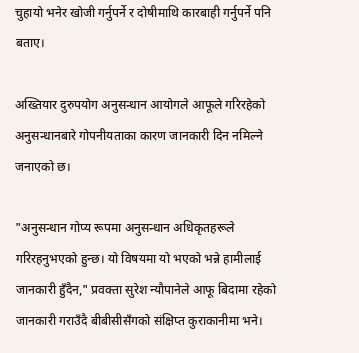चुहायो भनेर खोजी गर्नुपर्ने र दोषीमाथि कारबाही गर्नुपर्ने पनि बताए।

अख्तियार दुरुपयोग अनुसन्धान आयोगले आफूले गरिरहेको अनुसन्धानबारे गोपनीयताका कारण जानकारी दिन नमिल्ने जनाएको छ।

"अनुसन्धान गोप्य रूपमा अनुसन्धान अधिकृतहरूले गरिरहनुभएको हुन्छ। यो विषयमा यो भएको भन्ने हामीलाई जानकारी हुँदैन," प्रवक्ता सुरेश न्यौपानेले आफू बिदामा रहेको जानकारी गराउँदै बीबीसीसँगको संक्षिप्त कुराकानीमा भने।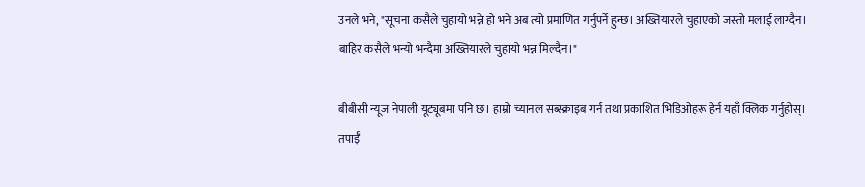उनले भने, "सूचना कसैले चुहायो भन्ने हो भने अब त्यो प्रमाणित गर्नुपर्ने हुन्छ। अख्तियारले चुहाएको जस्तो मलाई लाग्दैन। बाहिर कसैले भन्यो भन्दैमा अख्तियारले चुहायो भन्न मिल्दैन।"

बीबीसी न्यूज नेपाली यूट्यूबमा पनि छ। हाम्रो च्यानल सब्स्क्राइब गर्न तथा प्रकाशित भिडिओहरू हेर्न यहाँ क्लिक गर्नुहोस्। तपाईँ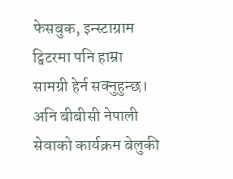फेसबुक, इन्स्टाग्राम ट्विटरमा पनि हाम्रा सामग्री हेर्न सक्नुहुन्छ। अनि बीबीसी नेपाली सेवाको कार्यक्रम बेलुकी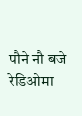पौने नौ बजे रेडिओमा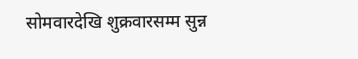सोमवारदेखि शुक्रवारसम्म सुन्न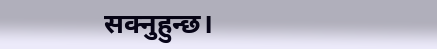सक्नुहुन्छ।